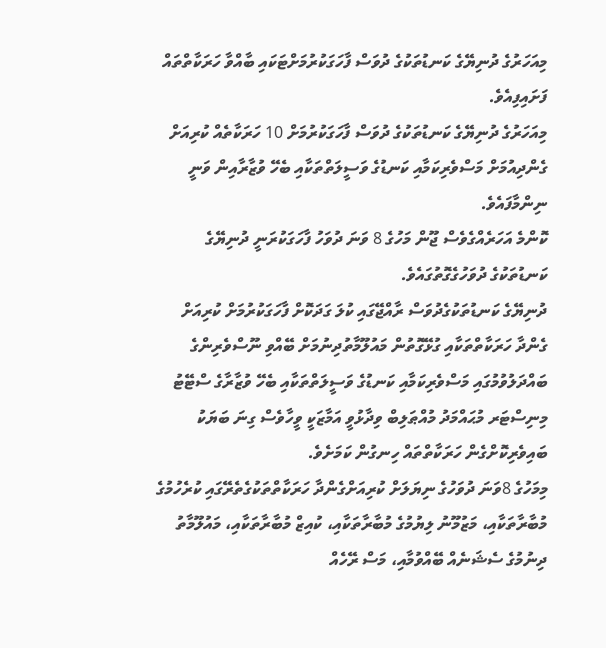މިއަހަރުގެ ދުނިޔޭގެ ކަނޑުތަކުގެ ދުވަސް ފާހަގަކުރުމަށްޓަކައި ބާއްވާ ހަރަކާތްތައް ފަށައިފިއެވެ.
މިއަހަރުގެ ދުނިޔޭގެ ކަނޑުތަކުގެ ދުވަސް ފާހަގަކުރުމަށް 10 ހަރަކާތެއް ކުރިއަށް ގެންދިއުމަށް މަސްވެރިކަމާއި ކަނޑުގެ ވަސީލަތްތަކާއި ބެހޭ ވުޒާރާއިން ވަނީ ނިންމާފައެވެ.
ކޮންމެ އަހަރެއްގެވެސް ޖޫން މަހުގެ 8 ވަނަ ދުވަހު ފާހަގަކުރަނީ ދުނިޔޭގެ ކަނޑުތަކުގެ ދުވަހުގެގޮތުގައެވެ.
ދުނިޔޭގެ ކަނޑުތަކުގެދުވަސް ރާއްޖޭގައި ކުލަ ގަދަކޮށް ފާހަގަކުރުމަށް ކުރިއަށް ގެންދާ ހަރަކާތްތަކާއި ގުޅޭގޮތުން މައުލޫމާތުދިނުމަށް ބޭއްވި ނޫސްވެރިންގެ ބައްދަލުވުމުގައި މަސްވެރިކަމާއި ކަނޑުގެ ވަސީލަތްތަކާއި ބެހޭ ވުޒާރާގެ ސްޓޭޓު މިނިސްޓަރ މުޙައްމަދު މުއްޠަލިބް ވިދާޅުވީ އަމާޒަކީ ވީހާވެސް ގިނަ ބަޔަކު ބައިވެރިކޮށްގެން ހަރަކާތްތައް ހިނގުން ކަމަށެވެ.
މިމަހުގެ 8ވަނަ ދުވަހުގެ ނިޔަލަށް ކުރިއަށްގެންދާ ހަރަކާތްތަކުގެތެރޭގައި ކުރެހުމުގެ މުބާރާތަކާއި، މަޒުމޫނު ލިޔުމުގެ މުބާރާތަކާއި، ކުއިޒް މުބާރާތަކާއި، މައުލޫމާތު ދިނުމުގެ ސެޝަނެއް ބޭއްވުމާއި، މަސް ރޭހެއް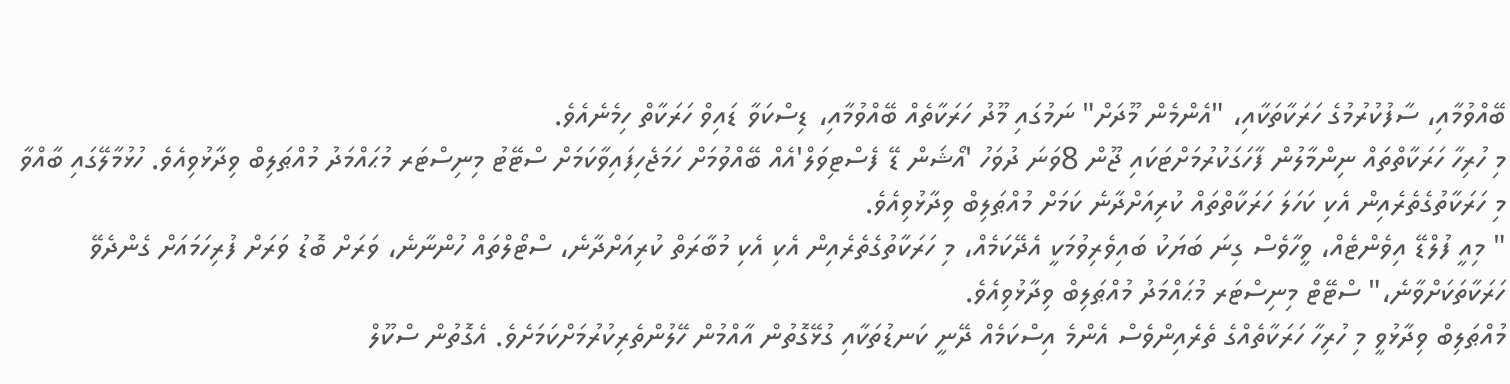ބޭއްވުމާއި، ސާފުކުރުމުގެ ހަރަކާތަކާއި، "އެންމެން މޫދަށް" ނަމުގައި މޫދު ހަރަކާތެއް ބޭއްވުމާއި، ޑިސްކަވާ ޑައިވް ހަރަކާތް ހިމެނެއެވެ.
މި ހުރިހާ ހަރަކާތްތައް ނިންމާލުން ފާހަގަކުރުމަށްޓަކައި ޖޫން 8ވަނަ ދުވަހު 'އޯޝަން ޑޭ ފެސްޓިވަލް'އެއް ބޭއްވުމަށް ހަމަޖެހިފައިވާކަމަށް ސްޓޭޓު މިނިސްޓަރ މުޙައްމަދު މުއްޠަލިބް ވިދާޅުވިއެވެ. ހުޅުމާލޭގައި ބާއްވާ މި ހަރަކާތުގެތެރެއިން އެކި ކަހަލަ ހަރަކާތްތައް ކުރިއަށްދާނެ ކަމަށް މުއްޠަލިބް ވިދާޅުވިއެވެ.
" މިއީ ފުލްޑޭ އިވެންޓެއް، ވީހާވެސް ގިނަ ބަޔަކު ބައިވެރިވުމަކީ އެދޭކަމެއް، މި ހަރަކާތުގެތެރެއިން އެކި އެކި މުބާރަތް ކުރިއަށްދާނެ، ސްޓޯލްތައް ހުންނާނެ، ވަރަށް ބޮޑު ވަރަށް ފުރިހަމައަށް ގެންދެވޭ ހަރަކާތަކަށްވާނެ،" ސްޓޭޓް މިނިސްޓަރ މުޙައްމަދު މުއްޠަލިބް ވިދާޅުވިއެވެ.
މުއްޠަލިބް ވިދާޅުވީ މި ހުރިހާ ހަރަކާތެއްގެ ތެރެއިންވެސް އެންމެ އިސްކަމެއް ދޭނީ ކަނޑުތަކާއި ގުޅޭގޮތުން އާއްމުން ހޭލުންތެރިކުރުމަށްކަމަށެވެ. އެގޮތުން ސްކޫލް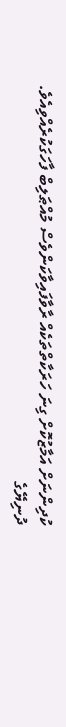ކުދިންނަށް އަމާޒުކޮށް ގިނަ ހަރަކާތްތަކެއް ރާވާފައިވާކަންވެސް މުއްޠަލިބް ފާހަގަކުރެއްވިއެވެ.
ދުނިޔޭގެ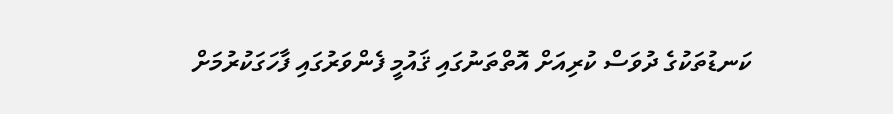ކަނޑުތަކުގެ ދުވަސް ކުރިއަށް އޮތްތަނުގައި ޤައުމީ ފެންވަރުގައި ފާހަގަކުރުމަށް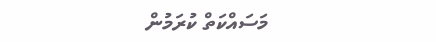މަސައްކަތް ކުރަމުން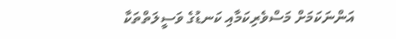އަންނަކަމަށް މަސްވެރިކަމާއި ކަނޑުގެ ވަސީލަތްތަކާ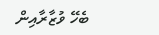ބެހޭ ވުޒާރާއިން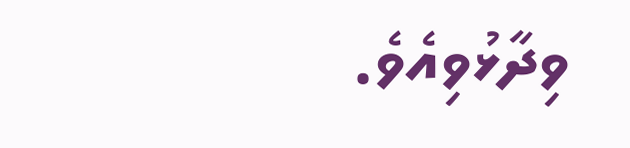ވިދާޅުވިއެވެ.